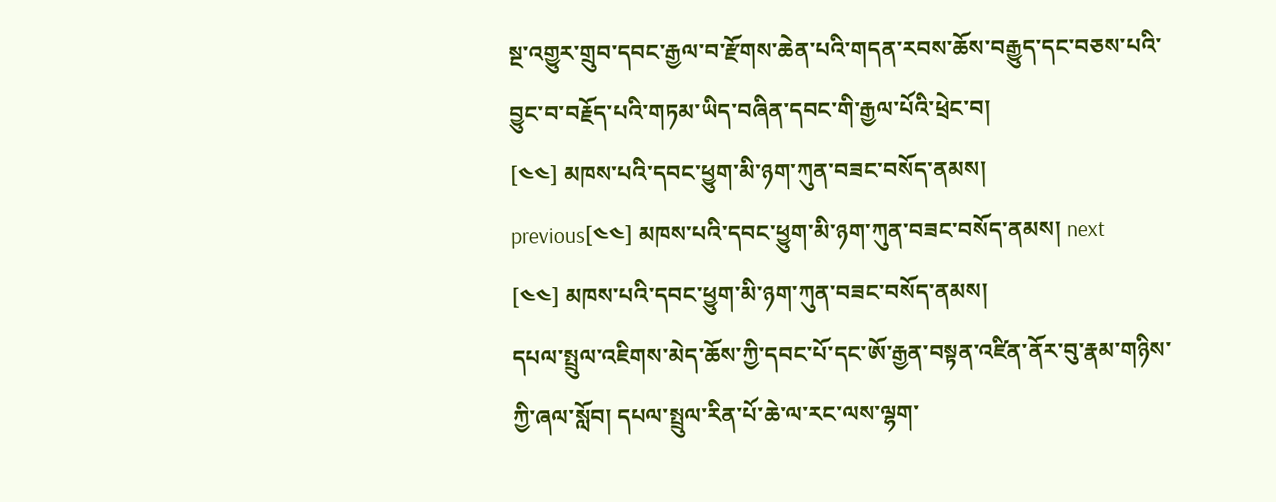སྔ་འགྱུར་གྲུབ་དབང་རྒྱལ་བ་རྫོགས་ཆེན་པའི་གདན་རབས་ཆོས་བརྒྱུད་དང་བཅས་པའི་བྱུང་བ་བརྗོད་པའི་གཏམ་ཡིད་བཞིན་དབང་གི་རྒྱལ་པོའི་ཕྲེང་བ།
[༤༤] མཁས་པའི་དབང་ཕྱུག་མི་ཉག་ཀུན་བཟང་བསོད་ནམས།
previous[༤༤] མཁས་པའི་དབང་ཕྱུག་མི་ཉག་ཀུན་བཟང་བསོད་ནམས། next
[༤༤] མཁས་པའི་དབང་ཕྱུག་མི་ཉག་ཀུན་བཟང་བསོད་ནམས།
དཔལ་སྤྲུལ་འཇིགས་མེད་ཆོས་ཀྱི་དབང་པོ་དང་ཨོ་རྒྱན་བསྟན་འཛིན་ནོར་བུ་རྣམ་གཉིས་ཀྱི་ཞལ་སློབ། དཔལ་སྤྲུལ་རིན་པོ་ཆེ་ལ་རང་ལས་ལྷག་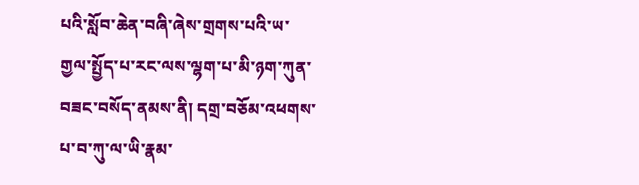པའི་སློབ་ཆེན་བཞི་ཞེས་གྲགས་པའི་ཡ་གྱལ་སྤྱོད་པ་རང་ལས་ལྷག་པ་མི་ཉག་ཀུན་བཟང་བསོད་ནམས་ནི། དགྲ་བཅོམ་འཕགས་པ་བ་ཀུ་ལ་ཡི་རྣམ་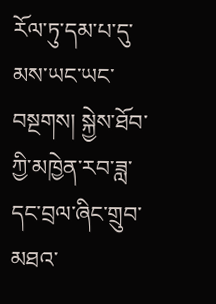རོལ་ཏུ་དམ་པ་དུ་མས་ཡང་ཡང་བསྔགས། སྐྱེས་ཐོབ་ཀྱི་མཁྱེན་རབ་ཟླ་དང་བྲལ་ཞིང་གྲུབ་མཐའ་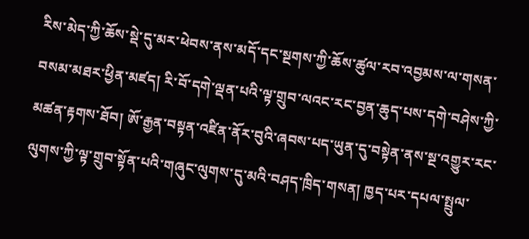རིས་མེད་ཀྱི་ཆོས་སྡེ་དུ་མར་ཕེབས་ནས་མདོ་དང་སྔགས་ཀྱི་ཆོས་ཚུལ་རབ་འབྱམས་ལ་གསན་བསམ་མཐར་ཕྱིན་མཛད། རི་བོ་དགེ་ལྡན་པའི་ལྟ་གྲུབ་ལའང་རང་བྱན་ཆུད་པས་དགེ་བཤེས་ཀྱི་མཚན་རྟགས་ཐོབ། ཨོ་རྒྱན་བསྟན་འཛིན་ནོར་བུའི་ཞབས་པད་ཡུན་དུ་བསྟེན་ནས་སྔ་འགྱུར་རང་ལུགས་ཀྱི་ལྟ་གྲུབ་སྟོན་པའི་གཞུང་ལུགས་དུ་མའི་བཤད་ཁྲིད་གསན། ཁྱད་པར་དཔལ་སྤྲུལ་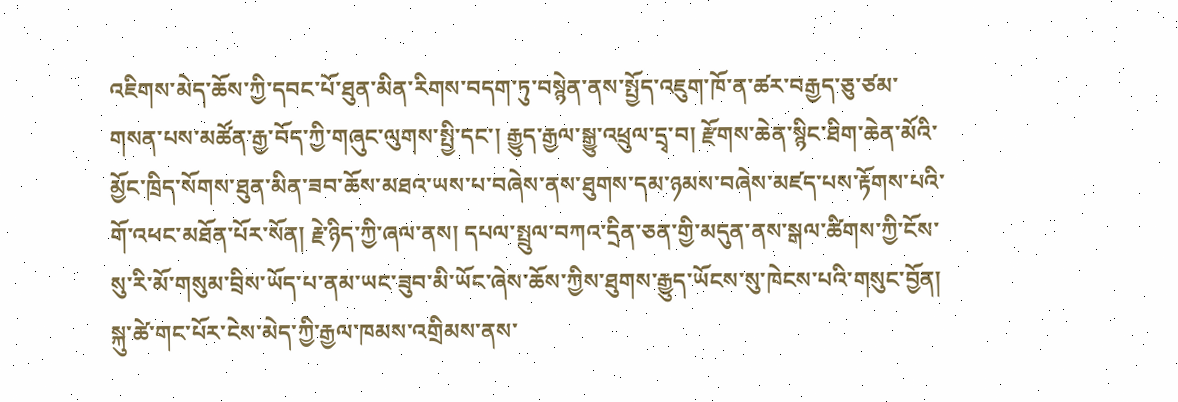འཇིགས་མེད་ཆོས་ཀྱི་དབང་པོ་ཐུན་མིན་རིགས་བདག་ཏུ་བསྙེན་ནས་སྤྱོད་འཇུག་ཁོ་ན་ཚར་བརྒྱད་ཅུ་ཙམ་གསན་པས་མཚོན་རྒྱ་བོད་ཀྱི་གཞུང་ལུགས་སྤྱི་དང་། རྒྱུད་རྒྱལ་སྒྱུ་འཕྲུལ་དྲྭ་བ། རྫོགས་ཆེན་སྙིང་ཐིག་ཆེན་མོའི་མྱོང་ཁྲིད་སོགས་ཐུན་མིན་ཟབ་ཆོས་མཐའ་ཡས་པ་བཞེས་ནས་ཐུགས་དམ་ཉམས་བཞེས་མཛད་པས་རྟོགས་པའི་གོ་འཕང་མཐོན་པོར་སོན། རྗེ་ཉིད་ཀྱི་ཞལ་ནས། དཔལ་སྤྲུལ་བཀའ་དྲིན་ཅན་གྱི་མདུན་ནས་སྒལ་ཚིགས་ཀྱི་ངོས་སུ་རི་མོ་གསུམ་བྲིས་ཡོད་པ་ནམ་ཡང་ཟུབ་མི་ཡོང་ཞེས་ཆོས་ཀྱིས་ཐུགས་རྒྱུད་ཡོངས་སུ་ཁེངས་པའི་གསུང་བྱོན། སྐུ་ཚེ་གང་པོར་ངེས་མེད་ཀྱི་རྒྱལ་ཁམས་འགྲིམས་ནས་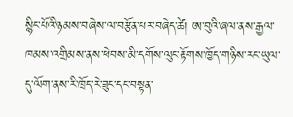སྙིང་པོའི་ཉམས་བཞེས་ལ་བརྩོན་པར་བཞེད་ཚེ། ཨ་བུའི་ཞལ་ནས་རྒྱལ་ཁམས་འགྲིམས་ནས་ཕེབས་མི་དགོས་ལུང་རྟོགས་ཁྱོད་གཉིས་རང་ཡུལ་དུ་ལོག་ནས་རི་ཁྲོད་རེ་ཟུང་དང་བསྟན་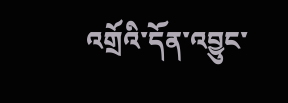འགྲོའི་དོན་འབྱུང་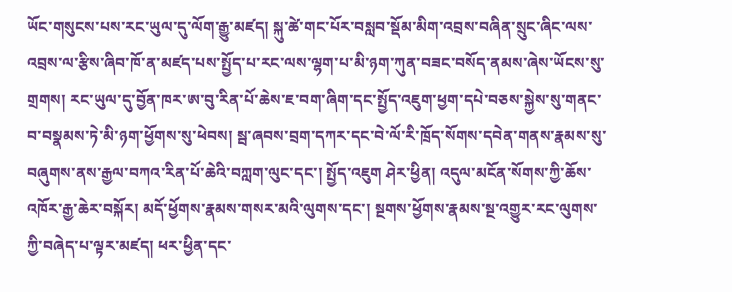ཡོང་གསུངས་པས་རང་ཡུལ་དུ་ལོག་རྒྱུ་མཛད། སྐུ་ཚེ་གང་པོར་བསླབ་སྡོམ་མིག་འབྲས་བཞིན་སྲུང་ཞིང་ལས་འབྲས་ལ་རྩིས་ཞིབ་ཁོ་ན་མཛད་པས་སྤྱོད་པ་རང་ལས་ལྷག་པ་མི་ཉག་ཀུན་བཟང་བསོད་ནམས་ཞེས་ཡོངས་སུ་གྲགས། རང་ཡུལ་དུ་བྱོན་ཁར་ཨ་བུ་རིན་པོ་ཆེས་ཇ་བག་ཞིག་དང་སྤྱོད་འཇུག་ཕྱག་དཔེ་བཅས་སྐྱེས་སུ་གནང་བ་བསྣམས་ཏེ་མི་ཉག་ཕྱོགས་སུ་ཕེབས། སྦ་ཞབས་བྲག་དཀར་དང་བེ་ལོ་རི་ཁྲོད་སོགས་དབེན་གནས་རྣམས་སུ་བཞུགས་ནས་རྒྱལ་བཀའ་རིན་པོ་ཆེའི་བཀླག་ལུང་དང་། སྤྱོད་འཇུག ཤེར་ཕྱིན། འདུལ་མངོན་སོགས་ཀྱི་ཆོས་འཁོར་རྒྱ་ཆེར་བསྐོར། མདོ་ཕྱོགས་རྣམས་གསར་མའི་ལུགས་དང་། སྔགས་ཕྱོགས་རྣམས་སྔ་འགྱུར་རང་ལུགས་ཀྱི་བཞེད་པ་ལྟར་མཛད། ཕར་ཕྱིན་དང་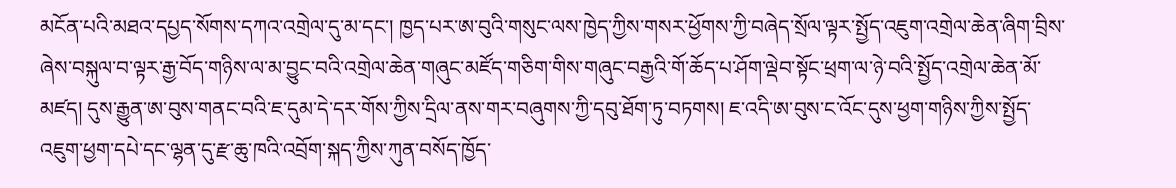མངོན་པའི་མཐའ་དཔྱད་སོགས་དཀའ་འགྲེལ་དུ་མ་དང་། ཁྱད་པར་ཨ་བུའི་གསུང་ལས་ཁྱེད་ཀྱིས་གསར་ཕྱོགས་ཀྱི་བཞེད་སྲོལ་ལྟར་སྤྱོད་འཇུག་འགྲེལ་ཆེན་ཞིག་བྲིས་ཞེས་བསྐུལ་བ་ལྟར་རྒྱ་བོད་གཉིས་ལ་མ་བྱུང་བའི་འགྲེལ་ཆེན་གཞུང་མཛོད་གཅིག་གིས་གཞུང་བརྒྱའི་གོ་ཆོད་པ་ཤོག་ལྡེབ་སྟོང་ཕྲག་ལ་ཉེ་བའི་སྤྱོད་འགྲེལ་ཆེན་མོ་མཛད། དུས་རྒྱུན་ཨ་བུས་གནང་བའི་ཇ་དུམ་དེ་དར་གོས་ཀྱིས་དྲིལ་ནས་གར་བཞུགས་ཀྱི་དབུ་ཐོག་ཏུ་བཏགས། ཇ་འདི་ཨ་བུས་ང་འོང་དུས་ཕྱག་གཉིས་ཀྱིས་སྤྱོད་འཇུག་ཕྱག་དཔེ་དང་ལྷན་དུ་རྫ་ཆུ་ཁའི་འབྲོག་སྐད་ཀྱིས་ཀུན་བསོད་ཁྱོད་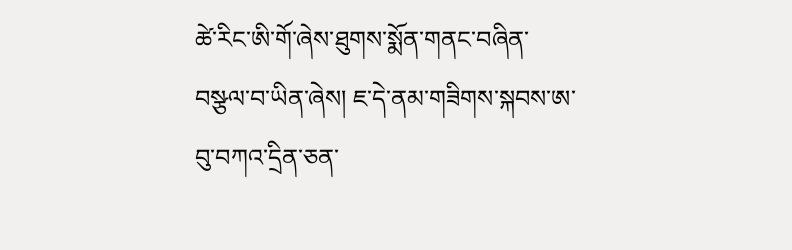ཚེ་རིང་ཨི་གོ་ཞེས་ཐུགས་སྨོན་གནང་བཞིན་བསྩལ་བ་ཡིན་ཞེས། ཇ་དེ་ནམ་གཟིགས་སྐབས་ཨ་བུ་བཀའ་དྲིན་ཅན་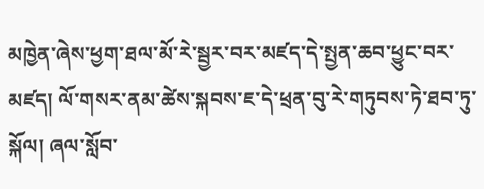མཁྱེན་ཞེས་ཕྱག་ཐལ་མོ་རེ་སྦྱར་བར་མཛད་དེ་སྤྱན་ཆབ་ཕྱུང་བར་མཛད། ལོ་གསར་ནམ་ཚེས་སྐབས་ཇ་དེ་ཕྲན་བུ་རེ་གཏུབས་ཏེ་ཐབ་ཏུ་སྐོལ། ཞལ་སློབ་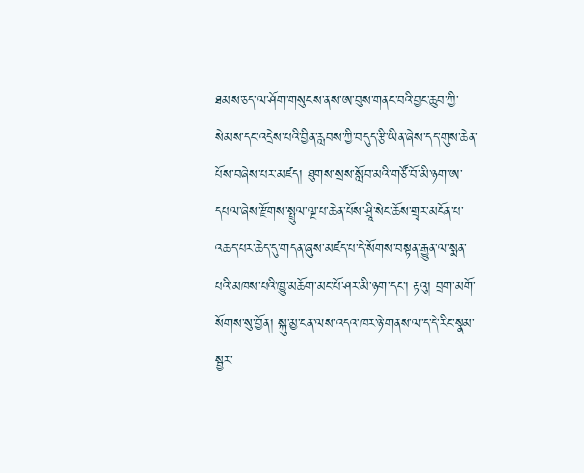ཐམས་ཅད་ལ་ཤོག་གསུངས་ནས་ཨ་བུས་གནང་བའི་བྱང་ཆུབ་ཀྱི་སེམས་དང་འདྲེས་པའི་བྱིན་རླབས་ཀྱི་བདུད་རྩི་ཡིན་ཞེས་དད་གུས་ཆེན་པོས་བཞེས་པར་མཛད། ཐུགས་སྲས་སློབ་མའི་གཙོ་བོ་མི་ཉག་ཨ་དཔལ་ཞེས་རྫོགས་སྤྲུལ་ལྔ་པ་ཆེན་པོས་ཤྲཱི་སེང་ཆོས་གྲྭར་མངོན་པ་འཆད་པར་ཆེད་དུ་གདན་ཞུས་མཛད་པ་དེ་སོགས་བསྟན་རྒྱུན་ལ་སྨན་པའི་མཁས་པའི་ཁྱུ་མཆོག་མང་པོ་ཤར་མི་ཉག་དང་། རྟའུ། བྲག་མགོ་སོགས་སུ་བྱོན། སྐུ་མྱ་ངན་ལས་འདའ་ཁར་ཉེ་གནས་ལ་ད་དེ་རིང་སྣམ་སྦྱར་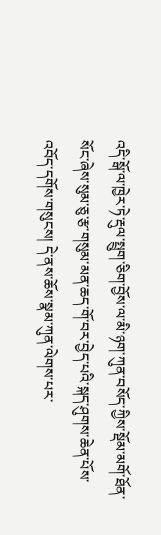འདི་སྒོ་ལ་ཁྱེར་ཏེ་རྡུལ་སྤྲུག་ཅིག་བྱོས་ལ་མི་ཉག་ཀུན་བསོད་ཀྱིས་སྡོམ་མགོ་ཐོན་སོང་ཞེས་སུམ་ཅུ་རྩ་གསུམ་མན་ཆད་གོ་བར་བྱེད་པའི་སྐད་ཤུགས་ཆེན་པོས་འབོད་དགོས་གསུངས། དེ་ནས་ཆོས་སྣམ་ཀུན་ལེགས་པར་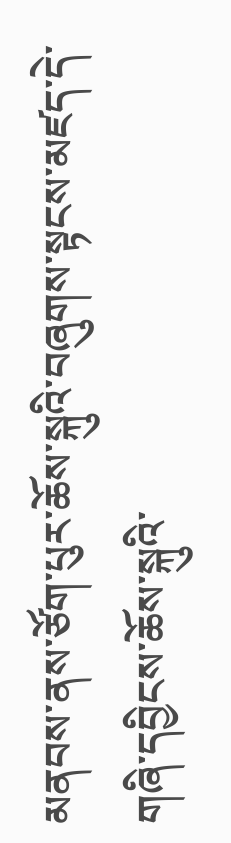མནབས་ནས་ཙོག་པུར་ཆོས་སྐུའི་བཞུགས་སྟངས་མཛད་དེ་གཞི་དབྱིངས་ཆོས་སྐུའི་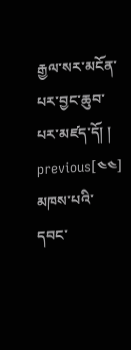རྒྱལ་སར་མངོན་པར་བྱང་ཆུབ་པར་མཛད་དོ། །
previous[༤༤] མཁས་པའི་དབང་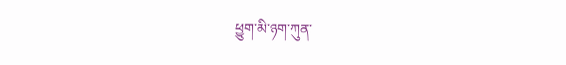ཕྱུག་མི་ཉག་ཀུན་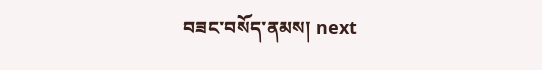བཟང་བསོད་ནམས། next